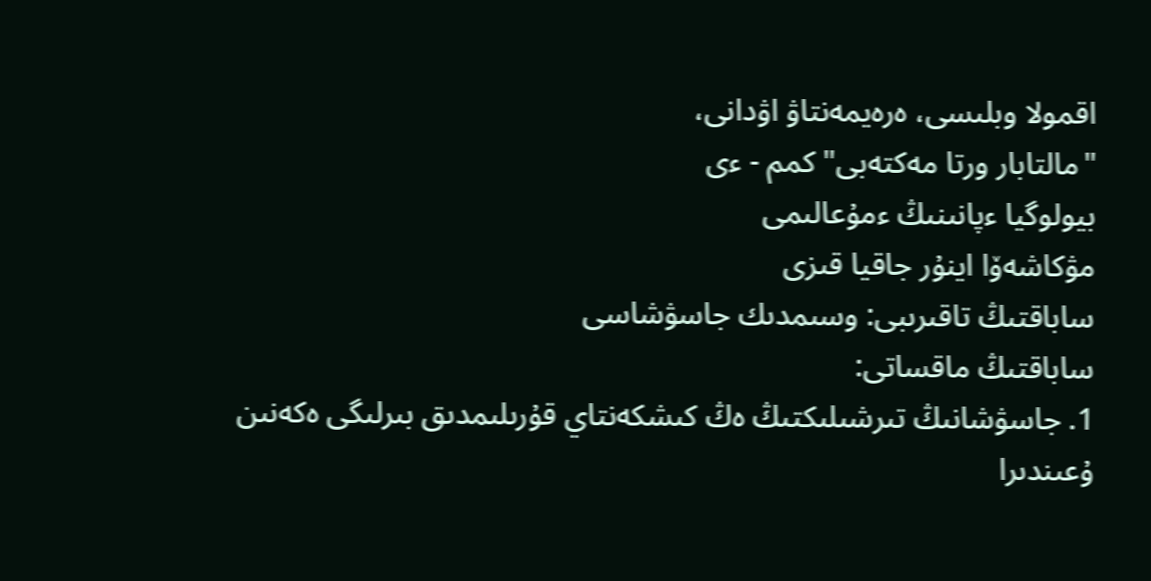اقمولا وبلىسى، ەرەيمەنتاۋ اۋدانى،
"مالتابار ورتا مەكتەبى" كمم - ءى
بيولوگيا ءپانىنىڭ ءمۇعالىمى
مۋكاشەۆا اينۇر جاقيا قىزى
ساباقتىڭ تاقىرىبى: وسىمدىك جاسۋشاسى
ساباقتىڭ ماقساتى:
1. جاسۋشانىڭ تىرشىلىكتىڭ ەڭ كىشكەنتاي قۇرىلىمدىق بىرلىگى ەكەنىن ۇعىندىرا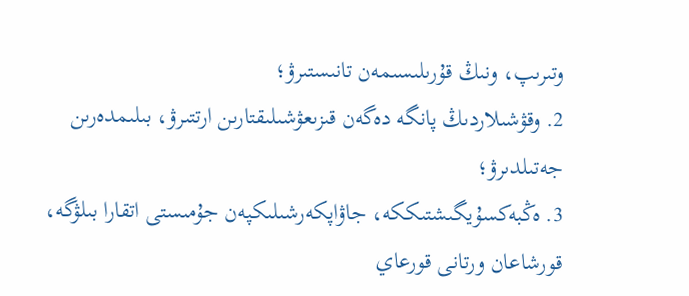وتىرىپ، ونىڭ قۇرىلىسىمەن تانىستىرۋ؛
2. وقۋشىلاردىڭ پانگە دەگەن قىزىعۋشىلىقتارىن ارتتىرۋ، بىلىمدەرىن جەتىلدىرۋ؛
3. ەڭبەكسۇيگىشتىككە، جاۋاپكەرشىلىكپەن جۇمىستى اتقارا بىلۋگە، قورشاعان ورتانى قورعاي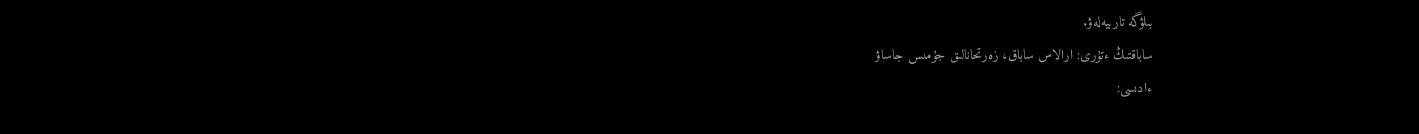بىلۋگە تاربيەلەۋ.
ساباقتىڭ ءتۇرى: ارالاس ساباق، زەرتحانالىق جۇمىس جاساۋ
ءادىسى: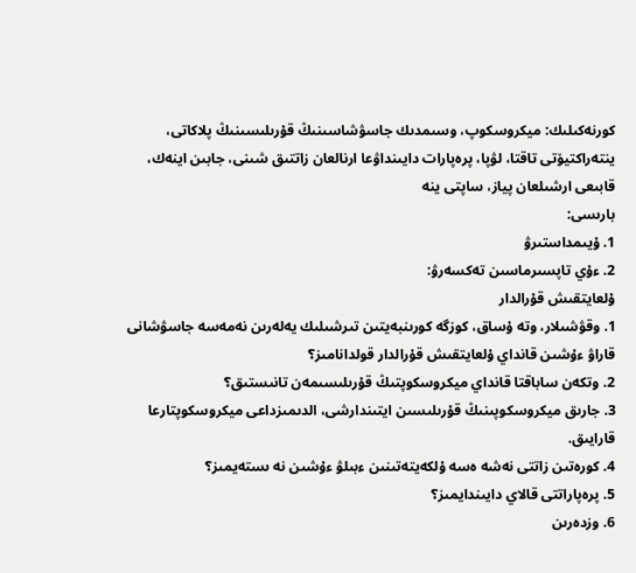كورنەكىلىك: ميكروسكوپ، وسىمدىك جاسۋشاسىنىڭ قۇرىلىسىنىڭ پلاكاتى، ينتەراكتيۆتى تاقتا، لۋپا، پرەپارات دايىنداۋعا ارنالعان زاتتىق شىنى، جابىن اينەك، قابىعى ارشىلعان پياز، ساپتى ينە
بارىسى:
1. ۇيىمداستىرۋ
2. ءۇي تاپسىرماسىن تەكسەرۋ:
ۇلعايتقىش قۇرالدار
1. وقۋشىلار، وتە ۇساق، كوزگە كورىنبەيتىن تىرشىلىك يەلەرىن نەمەسە جاسۋشانى قاراۋ ءۇشىن قانداي ۇلعايتقىش قۇرالدار قولدانامىز؟
2. وتكەن ساباقتا قانداي ميكروسكوپتىڭ قۇرىلىسىمەن تانىستىق؟
3. جارىق ميكروسكوپىنىڭ قۇرىلىسىن ايتىندارشى، الدىمىزداعى ميكروسكوپتارعا قارايىق.
4. كورەتىن زاتتى نەشە ەسە ۇلكەيتەتىنىن ءبىلۋ ءۇشىن نە ىستەيمىز؟
5. پرەپاراتتى قالاي دايىندايمىز؟
6. وزدەرىن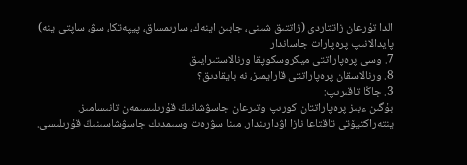الدا تۇرعان زاتتاردى (زاتتىق شىنى، جابىن اينەك، سارىمساق، پيپەتكا، سۋ، ساپتى ينە) پايدالانىپ پرەپارات جاساندار
7. وسى پرەپاراتتى ميكروسكوپقا ورنالاستىرايىق
8. ورنالاسقان پرەپاراتتى قارايمىز، نە بايقادىق؟
3. جاڭا تاقىرىپ:
بۇگىن ءبىز پرەپاراتتان كورىپ وتىرعان جاسۋشانىڭ قۇرىلىسىمەن تانىسامىز. ينتەراكتيۆتى تاقتاعا نازا اۋدارىندار. مىنا سۋرەت وسىمدىك جاسۋشاسىنىڭ قۇرىلىسى.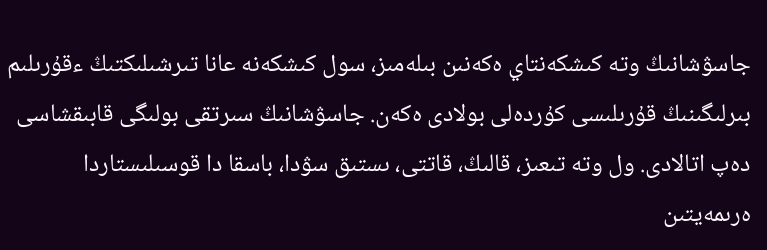جاسۋشانىڭ وتە كىشكەنتاي ەكەنىن بىلەمىز، سول كىشكەنە عانا تىرشىلىكتىڭ ءقۇرىلىم بىرلىگىنىڭ قۇرىلىسى كۇردەلى بولادى ەكەن. جاسۋشانىڭ سىرتقى بولىگى قابىقشاسى دەپ اتالادى. ول وتە تىعىز، قالىڭ، قاتتى، ىستىق سۋدا، باسقا دا قوسىلىستاردا ەرىمەيتىن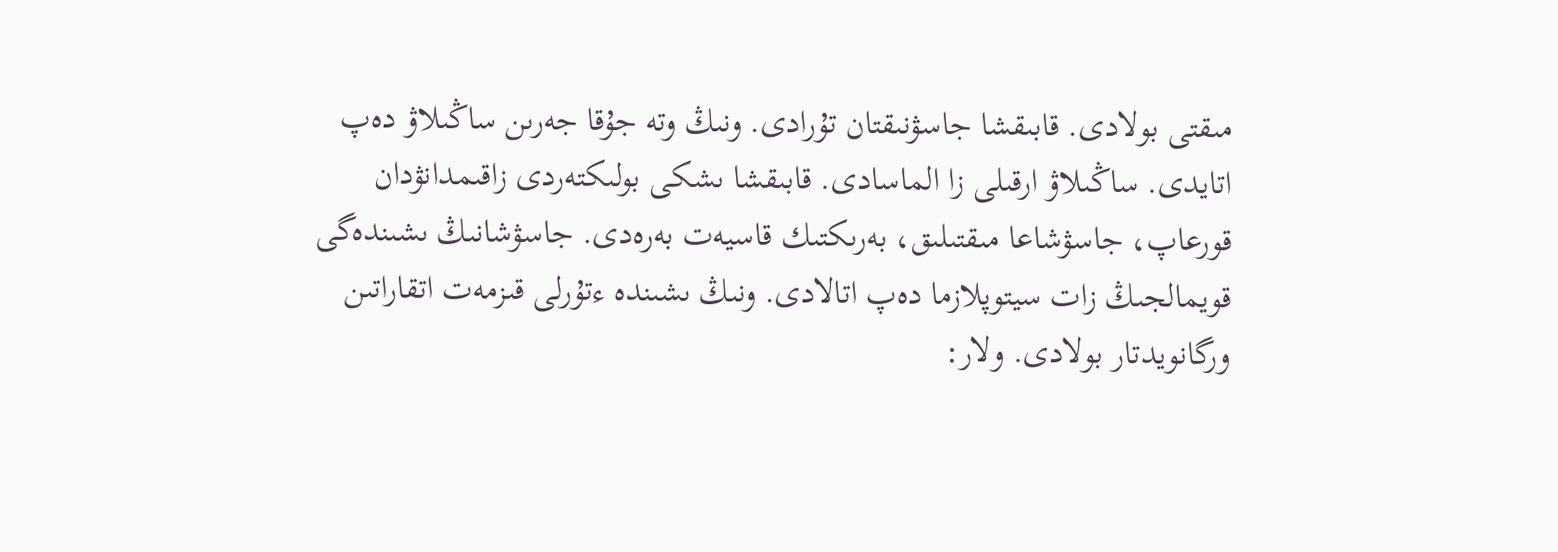مىقتى بولادى. قابىقشا جاسۋنىقتان تۇرادى. ونىڭ وتە جۇقا جەرىن ساڭىلاۋ دەپ اتايدى. ساڭىلاۋ ارقىلى زا الماسادى. قابىقشا ىشكى بولىكتەردى زاقىمدانۋدان قورعاپ، جاسۋشاعا مىقتىلىق، بەرىكتىك قاسيەت بەرەدى. جاسۋشانىڭ ىشىندەگى قويمالجىڭ زات سيتوپلازما دەپ اتالادى. ونىڭ ىشىندە ءتۇرلى قىزمەت اتقاراتىن ورگانويدتار بولادى. ولار: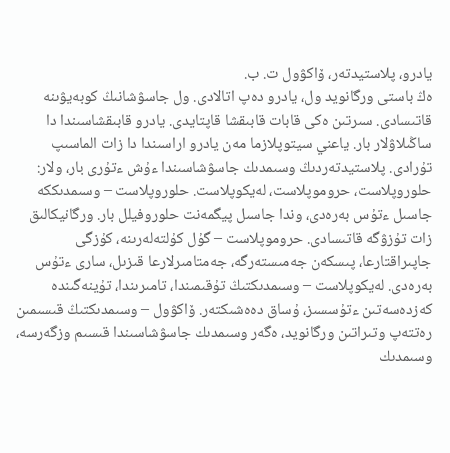يادرو، پلاستيدتەر، ۆاكۋول ت. ب.
ەڭ باستى ورگانويد ول، يادرو دەپ اتالادى. ول جاسۋشانىڭ كوبەيۋىنە قاتىسادى. سىرتىن ەكى قابات قابىقشا قاپتايدى. يادرو قابىقشاسىندا دا ساڭىلاۋلار بار. ياعني سيتوپلازما مەن يادرو اراسىندا دا زات الماسىپ تۇرادى. پلاستيدتەردىڭ وسىمدىك جاسۋشاسىندا ءۇش ءتۇرى بار، ولار: حلوروپلاست، حروموپلاست، لەيكوپلاست. حلوروپلاست – وسىمدىككە جاسىل ءتۇس بەرەدى، وندا جاسىل پيگمەنت حلوروفيلل بار. ورگانيكالىق زات تۇزۋگە قاتىسادى. حروموپلاست – گۇل كۇلتەلەرىنە، كۇزگى جاپىراقتارعا، پىسكەن جەمىستەرگە، جەمتامىرلارعا قىزىل، سارى ءتۇس بەرەدى. لەيكوپلاست – وسىمدىكتىڭ تۇقىمىندا، تامىرىندا، تۇينەگىندە كەزدەسەتىن ءتۇسسىز، ۇساق دەەشىكتەر. ۆاكۋول – وسىمدىكتىڭ قىسىمىن رەتتەپ وتىراتىن ورگانويد، ەگەر وسىمدىك جاسۋشاسىندا قىسىم وزگەرسە، وسىمدىك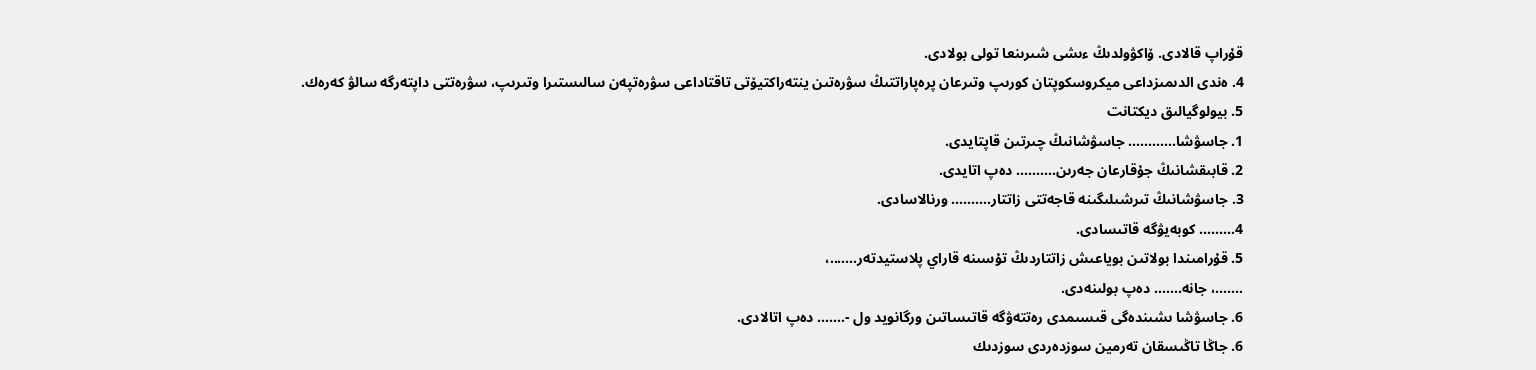قۇراپ قالادى. ۆاكۋولدىڭ ءىشى شىرىنعا تولى بولادى.
4. ەندى الدىمىزداعى ميكروسكوپتان كورىپ وتىرعان پرەپاراتتىڭ سۋرەتىن ينتەراكتيۆتى تاقتاداعى سۋرەتپەن سالىستىرا وتىرىپ، سۋرەتتى داپتەرگە سالۋ كەرەك.
5. بيولوگيالىق ديكتانت
1. جاسۋشا............ جاسۋشانىڭ چىرتىن قاپتايدى.
2. قابىقشانىڭ جۇقارعان جەرىن.......... دەپ اتايدى.
3. جاسۋشانىڭ تىرشىلىگىنە قاجەتتى زاتتار.......... ورنالاسادى.
4......... كوبەيۋگە قاتىسادى.
5. قۇرامىندا بولاتىن بوياعىش زاتتاردىڭ تۇسىنە قاراي پلاستيدتەر.......،
.......، جانە....... دەپ بولىنەدى.
6. جاسۋشا ىشىندەگى قىسىمدى رەتتەۋگە قاتىساتىن ورگانويد ول -....... دەپ اتالادى.
6. جاڭا تاڭىسقان تەرمين سوزدەردى سوزدىك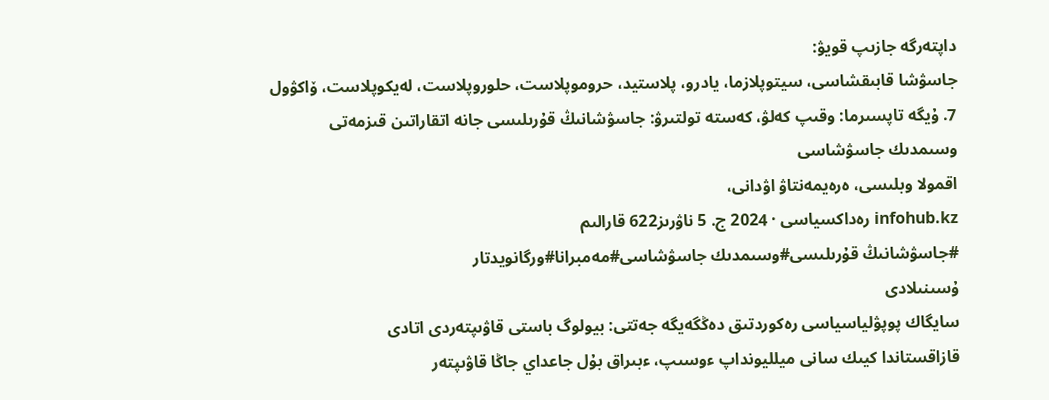داپتەرگە جازىپ قويۋ:
جاسۋشا قابىقشاسى، سيتوپلازما، يادرو، پلاستيد، حروموپلاست، حلوروپلاست، لەيكوپلاست، ۆاكۋول
7. ۇيگە تاپسىرما: وقىپ كەلۋ، كەستە تولتىرۋ: جاسۋشانىڭ قۇرىلىسى جانە اتقاراتىن قىزمەتى
وسىمدىك جاسۋشاسى
اقمولا وبلىسى، ەرەيمەنتاۋ اۋدانى،
infohub.kz رەداكسياسى · 2024 ج. 5 ناۋرىز622 قارالىم
#جاسۋشانىڭ قۇرىلىسى#وسىمدىك جاسۋشاسى#مەمبرانا#ورگانويدتار
ۇسىنىلادى
سايگاك پوپۋلياسياسى رەكوردتىق دەڭگەيگە جەتتى: بيولوگ باستى قاۋىپتەردى اتادى
قازاقستاندا كيىك سانى ميلليونداپ ءوسىپ، ءبىراق بۇل جاعداي جاڭا قاۋىپتەر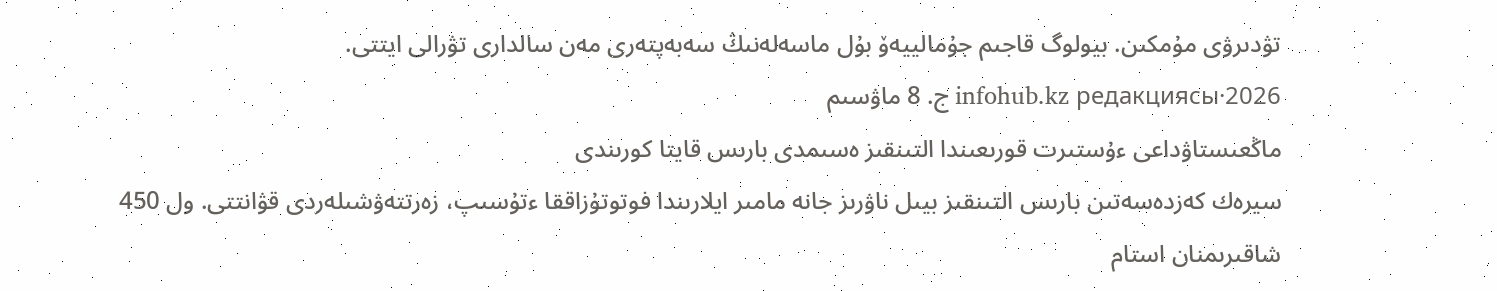تۋدىرۋى مۇمكىن. بيولوگ قاجىم جۇمالييەۆ بۇل ماسەلەنىڭ سەبەپتەرى مەن سالدارى تۋرالى ايتتى.
infohub.kz редакциясы·2026 ج. 8 ماۋسىم
ماڭعىستاۋداعى ءۇستىرت قورىعىندا التىنقىز ەسىمدى بارىس قايتا كورىندى
سيرەك كەزدەسەتىن بارىس التىنقىز بيىل ناۋرىز جانە مامىر ايلارىندا فوتوتۇزاققا ءتۇسىپ، زەرتتەۋشىلەردى قۋانتتى. ول 450 شاقىرىمنان استام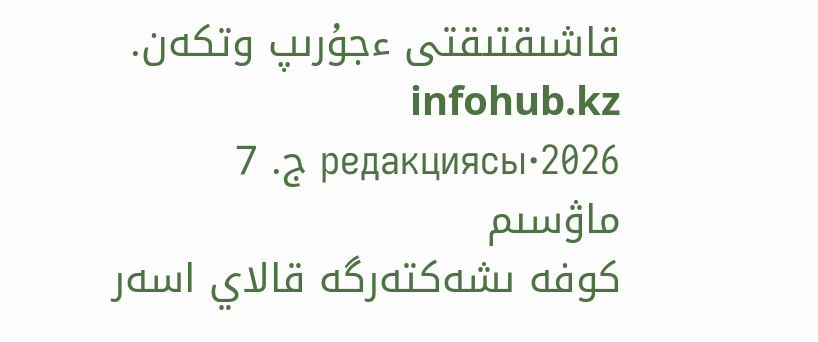قاشىقتىقتى ءجۇرىپ وتكەن.
infohub.kz редакциясы·2026 ج. 7 ماۋسىم
كوفە ىشەكتەرگە قالاي اسەر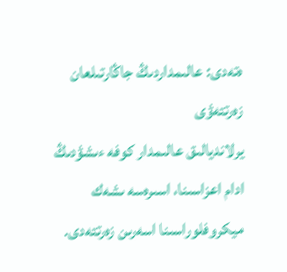ەتەدى: عالىمداردىڭ جاڭارتىلعان زەرتتەۋى
يرلانديالىق عالىمدار كوفە ءىشۋدىڭ ادام اعزاسىنا، اسىرەسە ىشەك ميكروفلوراسىنا اسەرىن زەرتتەدى.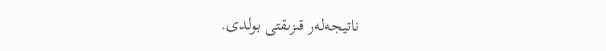ناتيجەلەر قىزىقتى بولدى.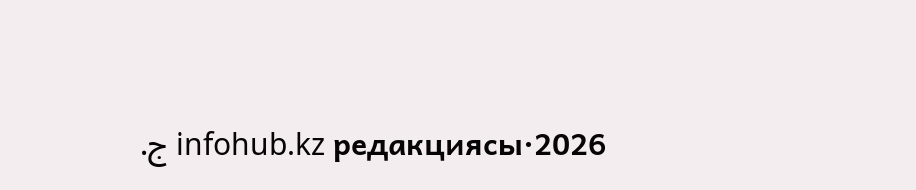infohub.kz редакциясы·2026 ج.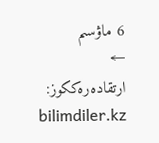6 ماۋسىم
← ارتقادەرەككوز: bilimdiler.kz